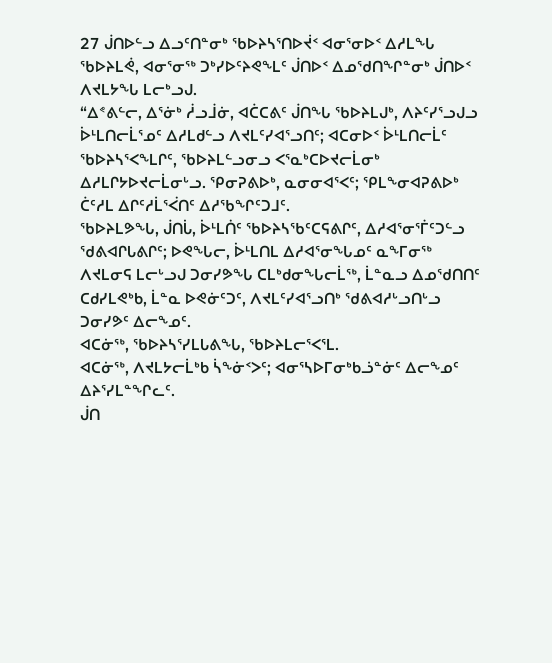27 ᒎᑎᐅᓪᓗ ᐃᓗᑦᑎᓐᓂᒃ ᖃᐅᔨᓴᕐᑎᐅᔫᑉ ᐊᓂᕐᓂᐅᑉ ᐃᓱᒪᖓ ᖃᐅᔨᒪᕚ, ᐊᓂᕐᓂᖅ ᑐᒃᓯᐅᑦᔨᕙᖕᒪᑦ ᒎᑎᐅᑉ ᐃᓄᖁᑎᖏᓐᓂᒃ ᒎᑎᐅᑉ ᐱᔪᒪᔭᖓ ᒪᓕᒃᓗᒍ.
“ᐃᕝᕕᓪᓕ, ᐃᕐᓃᒃ ᓲᓗᒨᓃ, ᐊᑖᑕᕕᑦ ᒎᑎᖓ ᖃᐅᔨᒪᒍᒃ, ᐱᔨᑦᓯᕐᓗᒍᓗ ᐆᒻᒪᑎᓕᒫᕐᓄᑦ ᐃᓱᒪᑯᓪᓗ ᐱᔪᒪᑦᓯᐊᕐᓗᑎᑦ; ᐊᑕᓂᐅᑉ ᐆᒻᒪᑎᓕᒫᑦ ᖃᐅᔨᓴᕐᐸᖕᒪᒋᑦ, ᖃᐅᔨᒪᓪᓗᓂᓗ ᐸᕐᓇᒃᑕᐅᔪᓕᒫᓂᒃ ᐃᓱᒪᒋᔭᐅᔪᓕᒫᓂᒡᓗ. ᕿᓂᕈᕕᐅᒃ, ᓇᓂᓂᐊᕐᐸᑦ; ᕿᒪᖕᓂᐊᕈᕕᐅᒃ ᑖᑦᓱᒪ ᐃᒋᑦᓱᒫᕐᐹᑎᑦ ᐃᓱᖃᖏᑦᑐᒧᑦ.
ᖃᐅᔨᒪᕗᖓ, ᒎᑎᒑ, ᐆᒻᒪᑏᑦ ᖃᐅᔨᓴᖃᑦᑕᕋᕕᒋᑦ, ᐃᓱᐊᕐᓂᕐᒦᑦᑐᓪᓗ ᖁᕕᐊᒋᒐᕕᒋᑦ; ᐅᕙᖓᓕ, ᐆᒻᒪᑎᒪ ᐃᓱᐊᕐᓂᖓᓄᑦ ᓇᖕᒥᓂᖅ ᐱᔪᒪᓂᕋ ᒪᓕᒡᓗᒍ ᑐᓂᓯᕗᖓ ᑕᒪᒃᑯᓂᖓᓕᒫᖅ, ᒫᓐᓇᓗ ᐃᓄᖁᑎᑎᑦ ᑕᑯᓯᒪᕙᒃᑲ, ᒫᓐᓇ ᐅᕙᓃᑦᑐᑦ, ᐱᔪᒪᑦᓯᐊᕐᓗᑎᒃ ᖁᕕᐊᓱᒡᓗᑎᒡᓗ ᑐᓂᓯᕗᑦ ᐃᓕᖕᓄᑦ.
ᐊᑕᓃᖅ, ᖃᐅᔨᓴᕐᓯᒪᒐᕕᖓ, ᖃᐅᔨᒪᓕᕐᐸᕐᒪ.
ᐊᑕᓃᖅ, ᐱᔪᒪᔭᓕᒫᒃᑲ ᓵᖕᓃᑉᐳᑦ; ᐊᓂᕐᓴᐅᒥᓂᒃᑲᓘᓐᓃᑦ ᐃᓕᖕᓄᑦ ᐃᔨᕐᓯᒪᓐᖏᓚᑦ.
ᒎᑎ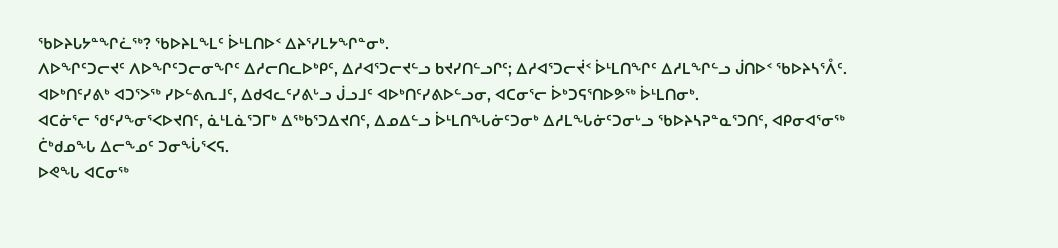ᖃᐅᔨᒐᔭᓐᖏᓛᖅ? ᖃᐅᔨᒪᖕᒪᑦ ᐆᒻᒪᑎᐅᑉ ᐃᔨᕐᓯᒪᔭᖏᓐᓂᒃ.
ᐱᐅᖏᑦᑐᓕᔪᑦ ᐱᐅᖏᑦᑐᓕᓂᖏᑦ ᐃᓱᓕᑎᓚᐅᒃᑭᑦ, ᐃᓱᐊᕐᑐᓕᔪᓪᓗ ᑲᔪᓯᑎᓪᓗᒋᑦ; ᐃᓱᐊᕐᑐᓕᔫᑉ ᐆᒻᒪᑎᖏᑦ ᐃᓱᒪᖏᓪᓗ ᒎᑎᐅᑉ ᖃᐅᔨᓴᕐᐰᑦ.
ᐊᐅᒃᑎᑦᓯᕕᒃ ᐊᑐᕐᐳᖅ ᓯᐅᓪᕕᕆᒧᑦ, ᐃᑯᐊᓚᑦᓯᕕᒡᓗ ᒎᓗᒧᑦ ᐊᐅᒃᑎᑦᓯᕕᐅᓪᓗᓂ, ᐊᑕᓂᕐᓕ ᐆᒃᑐᕋᕐᑎᐅᕗᖅ ᐆᒻᒪᑎᓂᒃ.
ᐊᑕᓃᕐᓕ ᖁᑦᓯᖕᓂᕐᐸᐅᔪᑎᑦ, ᓈᒻᒪᓈᕐᑐᒥᒃ ᐃᖅᑲᕐᑐᐃᔪᑎᑦ, ᐃᓄᐃᓪᓗ ᐆᒻᒪᑎᖓᓃᑦᑐᓂᒃ ᐃᓱᒪᖓᓃᑦᑐᓂᒡᓗ ᖃᐅᔨᓴᕈᓐᓇᕐᑐᑎᑦ, ᐊᑭᓂᐊᕐᓂᖅ ᑖᒃᑯᓄᖓ ᐃᓕᖕᓄᑦ ᑐᓂᖔᕐᐸᕋ.
ᐅᕙᖓ ᐊᑕᓂᖅ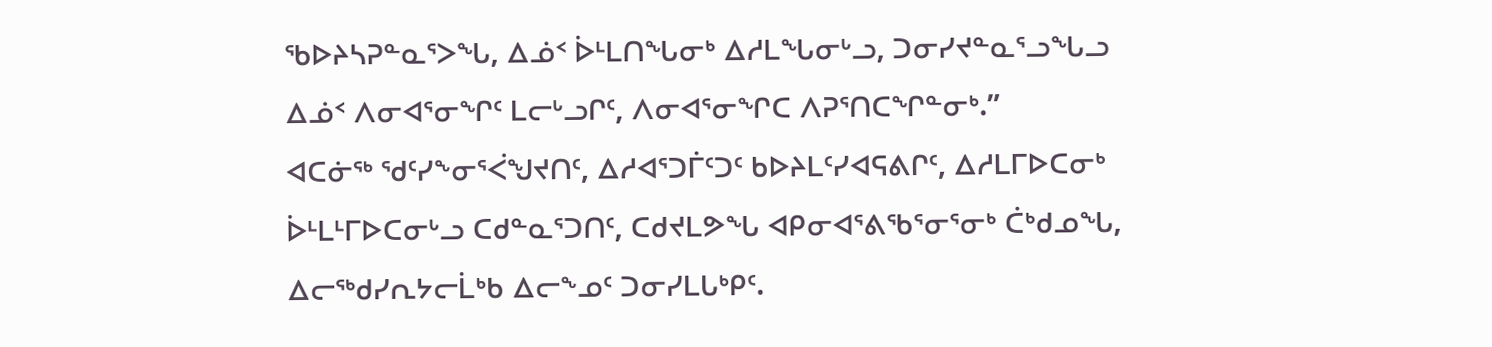ᖃᐅᔨᓴᕈᓐᓇᕐᐳᖓ, ᐃᓅᑉ ᐆᒻᒪᑎᖓᓂᒃ ᐃᓱᒪᖓᓂᒡᓗ, ᑐᓂᓯᔪᓐᓇᕐᓗᖓᓗ ᐃᓅᑉ ᐱᓂᐊᕐᓂᖏᑦ ᒪᓕᒡᓗᒋᑦ, ᐱᓂᐊᕐᓂᖏᑕ ᐱᕈᕐᑎᑕᖏᓐᓂᒃ.”
ᐊᑕᓃᖅ ᖁᑦᓯᖕᓂᕐᐹᖑᔪᑎᑦ, ᐃᓱᐊᕐᑐᒦᑦᑐᑦ ᑲᐅᔨᒪᑦᓯᐊᕋᕕᒋᑦ, ᐃᓱᒪᒥᐅᑕᓂᒃ ᐆᒻᒪᒻᒥᐅᑕᓂᒡᓗ ᑕᑯᓐᓇᕐᑐᑎᑦ, ᑕᑯᔪᒪᕗᖓ ᐊᑭᓂᐊᕐᕕᖃᕐᓂᕐᓂᒃ ᑖᒃᑯᓄᖓ, ᐃᓕᖅᑯᓯᕆᔭᓕᒫᒃᑲ ᐃᓕᖕᓄᑦ ᑐᓂᓯᒪᒐᒃᑭᑦ.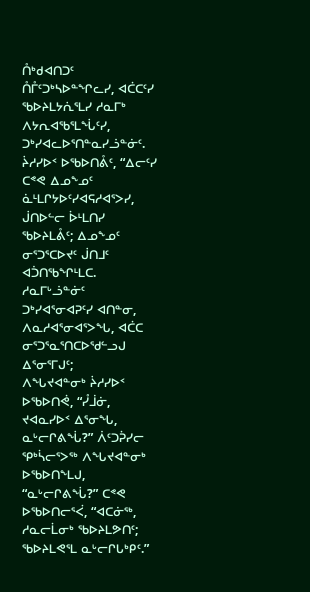ᑍᒃᑯᐊᑎᑐᑦ ᑍᒤᑦᑐᒃᓴᐅᓐᖏᓚᓯ, ᐊᑖᑕᑦᓯ ᖃᐅᔨᒪᔭᕇᕐᒪᓯ ᓱᓇᒥᒃ ᐱᔭᕆᐊᖃᕐᒪᖔᑦᓯ, ᑐᒃᓯᐊᓚᐅᕐᑎᓐᓇᓯᓘᓐᓃᑦ.
ᔩᓱᓯᐅᑉ ᐅᖃᐅᑎᕔᑦ, “ᐃᓕᑦᓯ ᑕᕝᕙ ᐃᓄᖕᓄᑦ ᓈᒻᒪᒋᔭᐅᑦᓯᐊᕋᓱᐊᕐᐳᓯ, ᒎᑎᐅᓪᓕ ᐆᒻᒪᑎᓯ ᖃᐅᔨᒪᕔᑦ; ᐃᓄᖕᓄᑦ ᓂᕐᑐᕐᑕᐅᔪᑦ ᒎᑎᒧᑦ ᐊᑑᑎᖃᖏᒻᒪᑕ.
ᓱᓇᒥᒡᓘᓐᓃᑦ ᑐᒃᓯᐊᕐᓂᐊᕈᑦᓯ ᐊᑎᓐᓂ, ᐱᓇᓱᐊᕐᓂᐊᕐᐳᖓ, ᐊᑖᑕ ᓂᕐᑐᕐᓇᕐᑎᑕᐅᖁᓪᓗᒍ ᐃᕐᓂᕐᒥᒍᑦ;
ᐱᖓᔪᐊᓐᓂᒃ ᔩᓱᓯᐅᑉ ᐅᖃᐅᑎᕚ, “ᓮᒨᓃ, ᔪᐊᓇᓯᐅᑉ ᐃᕐᓂᖓ, ᓇᒡᓕᒋᕕᖔ?” ᐲᑦᑐᕉᓯᓕ ᕿᒃᓵᓕᕐᐳᖅ ᐱᖓᔪᐊᓐᓂᒃ ᐅᖃᐅᑎᖕᒪᒍ, “ᓇᒡᓕᒋᕕᖔ?” ᑕᕝᕙ ᐅᖃᐅᑎᓕᕐᐹ, “ᐊᑕᓃᖅ, ᓱᓇᓕᒫᓂᒃ ᖃᐅᔨᒪᕗᑎᑦ; ᖃᐅᔨᒪᕙᕐᒪ ᓇᒡᓕᒋᒐᒃᑭᑦ.”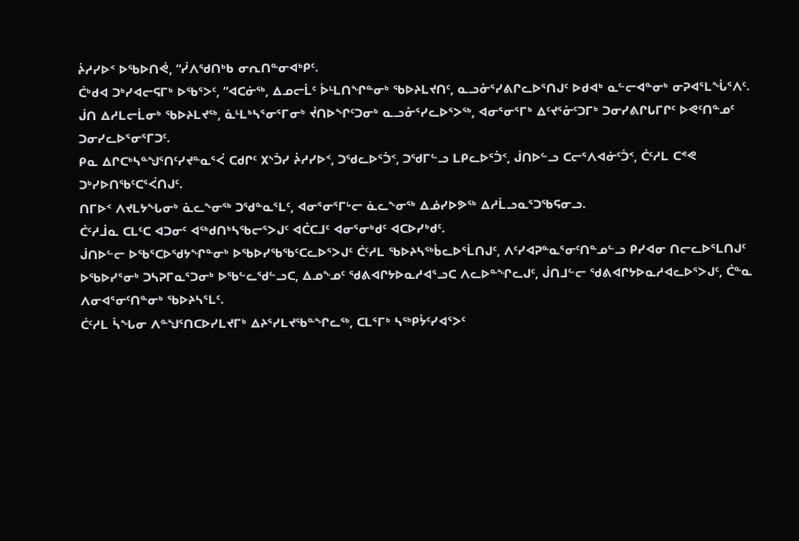ᔩᓱᓯᐅᑉ ᐅᖃᐅᑎᕚ, “ᓰᐱᖁᑎᒃᑲ ᓂᕆᑎᓐᓂᐊᒃᑭᑦ.
ᑖᒃᑯᐊ ᑐᒃᓯᐊᓕᕋᒥᒃ ᐅᖃᕐᐳᑦ, “ᐊᑕᓃᖅ, ᐃᓄᓕᒫᑦ ᐆᒻᒪᑎᖏᓐᓂᒃ ᖃᐅᔨᒪᔪᑎᑦ, ᓇᓗᓁᕐᓯᕕᒋᓚᐅᕐᑎᒍᑦ ᐅᑯᐊᒃ ᓇᓪᓕᐊᓐᓂᒃ ᓂᕈᐊᕐᒪᖔᕐᐱᑦ.
ᒎᑎ ᐃᓱᒪᓕᒫᓂᒃ ᖃᐅᔨᒪᔪᖅ, ᓈᒻᒪᒃᓴᕐᓂᕐᒥᓂᒃ ᔫᑎᐅᖏᑦᑐᓂᒃ ᓇᓗᓁᕐᓯᓚᐅᕐᐳᖅ, ᐊᓂᕐᓂᕐᒥᒃ ᐃᑦᔪᕐᓁᑦᑐᒥᒃ ᑐᓂᓯᕕᒋᒐᒥᒋᑦ ᐅᕙᑦᑎᓐᓄᑦ ᑐᓂᓯᓚᐅᕐᓂᕐᒥᑐᑦ.
ᑭᓇ ᐃᒋᑕᒃᓴᓐᖑᕐᑎᑦᓯᔪᓐᓇᕐᐹ ᑕᑯᒋᑦ ᙭ᔅᑑᓯ ᔩᓱᓯᐅᑉ, ᑐᖁᓚᐅᕐᑑᑉ, ᑐᖁᒥᓪᓗ ᒪᑭᓚᐅᕐᑑᑉ, ᒎᑎᐅᓪᓗ ᑕᓕᕐᐱᐊᓃᑦᑑᑉ, ᑖᑦᓱᒪ ᑕᕝᕙ ᑐᒃᓯᐅᑎᖃᑦᑕᕐᐹᑎᒍᑦ.
ᑎᒥᐅᑉ ᐱᔪᒪᔭᖓᓂᒃ ᓈᓚᖕᓂᖅ ᑐᖁᓐᓇᕐᒪᑦ, ᐊᓂᕐᓂᕐᒥᒡᓕ ᓈᓚᖕᓂᖅ ᐃᓅᓯᐅᕗᖅ ᐃᓱᒫᓗᓇᕐᑐᖃᕋᓂᓗ.
ᑖᑦᓱᒨᓇ ᑕᒪᑦᑕ ᐊᑐᓂᑦ ᐊᖅᑯᑎᒃᓴᖃᓕᕐᐳᒍᑦ ᐊᑖᑕᒧᑦ ᐊᓂᕐᓂᒃᑯᑦ ᐊᑕᐅᓯᒃᑯᑦ.
ᒎᑎᐅᓪᓕ ᐅᖃᕐᑕᐅᖁᔭᖏᓐᓂᒃ ᐅᖃᐅᓯᖃᖃᑦᑕᓚᐅᕐᐳᒍᑦ ᑖᑦᓱᒪ ᖃᐅᔨᓴᖅᑳᓚᐅᕐᒫᑎᒍᑦ, ᐱᑦᓯᐊᕈᓐᓇᕐᓂᑦᑎᓐᓄᓪᓗ ᑭᓯᐊᓂ ᑎᓕᓚᐅᕐᒪᑎᒍᑦ ᐅᖃᐅᓯᕐᓂᒃ ᑐᓴᕈᒥᓇᕐᑐᓂᒃ ᐅᖃᓪᓚᖁᓪᓗᑕ, ᐃᓄᖕᓄᑦ ᖁᕕᐊᒋᔭᐅᓇᓱᐊᕐᓗᑕ ᐱᓚᐅᓐᖏᓚᒍᑦ, ᒎᑎᒧᓪᓕ ᖁᕕᐊᒋᔭᐅᓇᓱᐊᓚᐅᕐᐳᒍᑦ, ᑖᓐᓇ ᐱᓂᐊᕐᓂᑦᑎᓐᓂᒃ ᖃᐅᔨᓴᕐᒪᑦ.
ᑖᑦᓱᒪ ᓵᖓᓂ ᐱᓐᖑᕐᑎᑕᐅᓯᒪᔪᒥᒃ ᐃᔨᕐᓯᒪᔪᖃᓐᖏᓚᖅ, ᑕᒪᕐᒥᒃ ᓴᖅᑭᔮᑦᓯᐊᕐᐳᑦ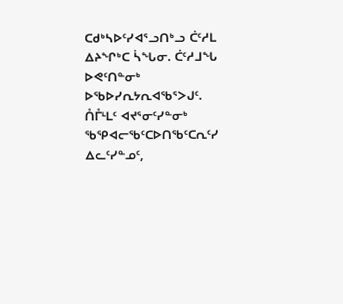ᑕᑯᒃᓴᐅᑦᓯᐊᕐᓗᑎᒃᓗ ᑖᑦᓱᒪ ᐃᔨᖏᒃᑕ ᓵᖓᓂ. ᑖᑦᓱᒧᖓ ᐅᕙᑦᑎᓐᓂᒃ ᐅᖃᐅᓯᕆᔭᕆᐊᖃᕐᐳᒍᑦ.
ᑍᒤᒻᒪᑦ ᐊᔪᕐᓂᑦᓯᓐᓂᒃ ᖃᕿᐊᓕᖃᑦᑕᐅᑎᖃᑦᑕᕆᑦᓯ ᐃᓚᑦᓯᓐᓄᑦ,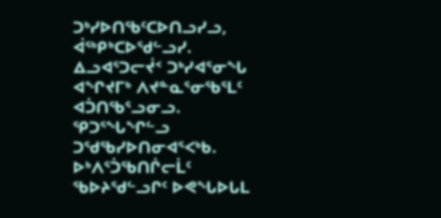ᑐᒃᓯᐅᑎᖃᑦᑕᐅᑎᓗᓯᓗ, ᐋᖅᑭᒃᑕᐅᖁᓪᓗᓯ. ᐃᓗᐊᕐᑐᓕᔫᑉ ᑐᒃᓯᐊᕐᓂᖓ ᐊᖏᔪᒥᒃ ᐱᔪᓐᓇᕐᓂᖃᕐᒪᑦ ᐊᑑᑎᖃᕐᓗᓂᓗ.
ᕿᑐᕐᖓᖏᓪᓗ ᑐᖁᖃᓯᐅᑎᓂᐊᕐᐸᒃᑲ. ᐅᒃᐱᕐᑑᖃᑎᒌᓕᒫᑦ ᖃᐅᔨᖁᓪᓗᒋᑦ ᐅᕙᖓᐅᒐᒪ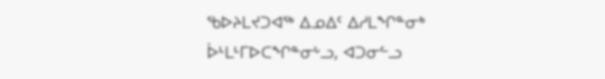ᖃᐅᔨᒪᔪᑐᐊᖅ ᐃᓄᐃᑦ ᐃᓱᒪᖏᓐᓂᒃ ᐆᒻᒪᒻᒥᐅᑕᖏᓐᓂᒡᓗ, ᐊᑐᓂᓪᓗ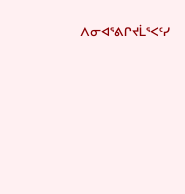ᐱᓂᐊᕐᕕᒋᔪᒫᕐᐸᑦᓯ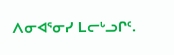ᐱᓂᐊᕐᓂᓯ ᒪᓕᒡᓗᒋᑦ.